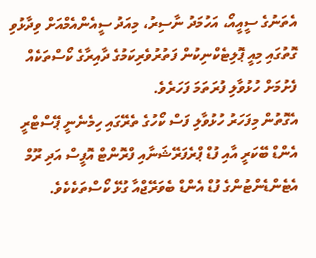އެތަނުގެ ސީއީއޯ، އަހުމަދު ނާސިރު، މިއަދު ސީއެންއެމްއަށް ވިދާޅުވި ގޮތުގައި މިއީ ޕޮލިޓެކްނިކުން ފަތުރުވެރިކަމުގެ ދާއިރާގެ ކޯސްތަކެއް ފެށުމަށް ހުޅުވާލި ފުރަތަމަ ފަހަރެވެ.
އެގޮތުން މިފަހަރު ހުޅުވާލި ފަސް ކޯހުގެ ތެރޭގައި ހިމެނެނީ ޕޭސްޓްރީ އެންޑް ބޭކަރީ އާއި ފުޑް ޕްރެފަރޭޝަނާއި ފްރޮންޓް އޮފީސް އަދި ރޫމް އެޓެންޑެންޓުންގެ ފުޑް އެންޑް ބެވަރޭޖްއާ ގުޅޭ ކޯސްތަކެކެވެ.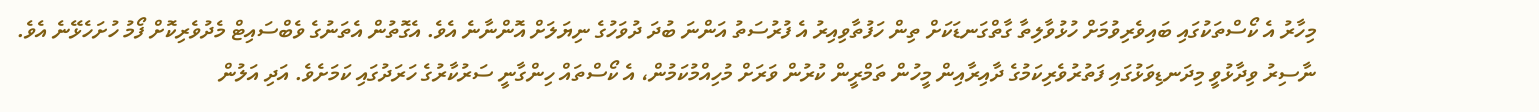މިހާރު އެ ކޯސްތަކުގައި ބައިވެރިވުމަށް ހުޅުވާލިތާ ގާތްގަނޑަކަށް ތިން ހަފުތާވިއިރު އެ ފުރުސަތު އަންނަ ބުދަ ދުވަހުގެ ނިޔަލަށް އޮންނާނެ އެވެ. އެގޮތުން އެތަނުގެ ވެބްސައިޓް މެދުވެރިކޮށް ފޯމު ހުށަހެޅޭނެ އެވެ.
ނާސިރު ވިދާޅުވީ މިދަނޑިވަޅުގައި ފަތުރުވެރިކަމުގެ ދާއިރާއިން މީހުން ތަމްރީން ކުރުން ވަރަށް މުހިއްމުކަމުން، އެ ކޯސްތައް ހިންގާނީ ސަރުކާރުގެ ހަރަދުގައި ކަމަށެވެ. އަދި އަލުން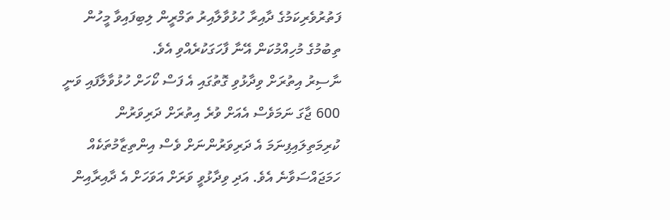ފަތުރުވެރިކަމުގެ ދާއިރާ ހުޅުވާލާއިރު ތަމްރީން ލިބިފައިވާ މީހުން ތިބުމުގެ މުހިއްމުކަން އޭނާ ފާހަގަކުރެއްވި އެވެ.
ނާސިރު އިތުރަށް ވިދާޅުވި ގޮތުގައި އެ ފަސް ކޯހަށް ހުޅުވާލާފައި ވަނީ 600 ޖާގަ ނަމަވެސް އެއަށް ވުރެ އިތުރަށް ދަރިވަރުން ކުރިމަތިލައިފިނަމަ އެ ދަރިވަރުންނަށް ވެސް އިންތިޒާމުތަކެއް ހަމަޖައްސަވާނެ އެވެ. އަދި ވިދާޅުވީ ވަރަށް އަވަހަށް އެ ދާއިރާއިން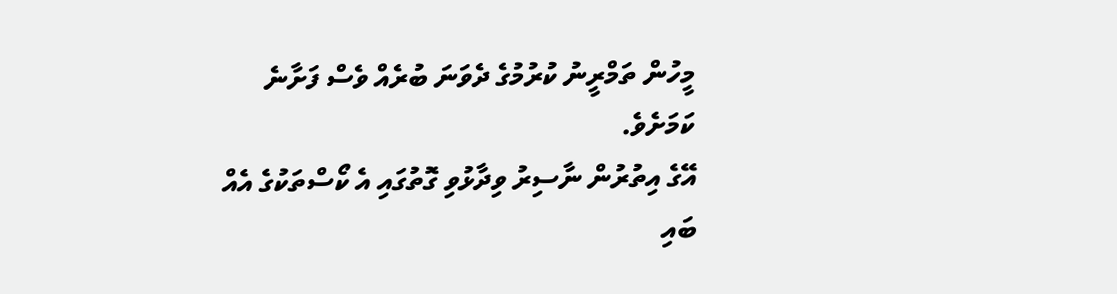މީހުން ތަމްރީނު ކުރުމުގެ ދެވަނަ ބުރެއް ވެސް ފަށާނެ ކަމަށެވެ.
އޭގެ އިތުރުން ނާސިރު ވިދާޅުވި ގޮތުގައި އެ ކޯސްތަކުގެ އެއް ބައި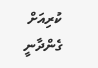ކުރިއަށް ގެންދާނީ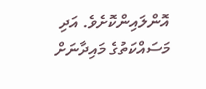އޮންލައިންކޮށެވެ. އަދި މަސައްކަތުގެ މައިދާނަށް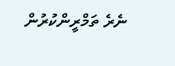ނެރެ ތަމްރީންކުރުން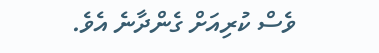ވެސް ކުރިއަށް ގެންދާނެ އެވެ.